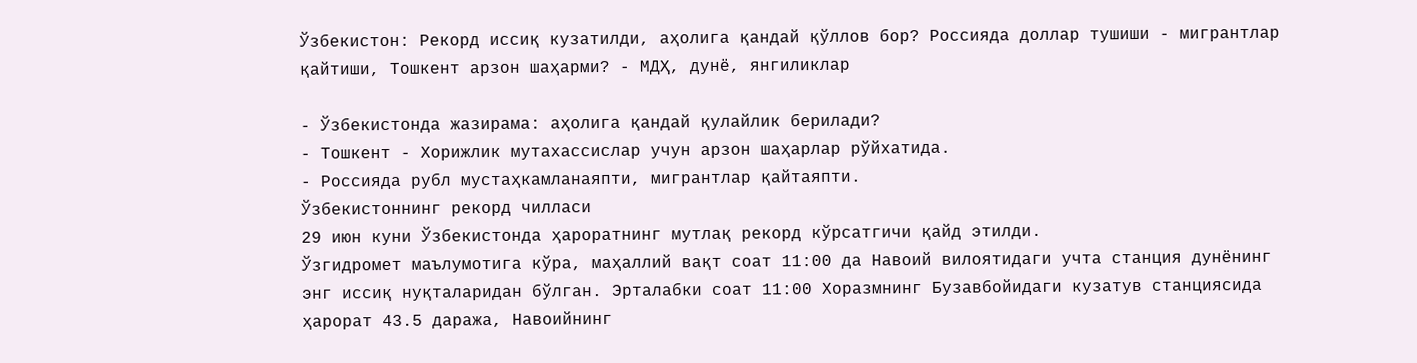Ўзбекистон: Рекорд иссиқ кузатилди, аҳолига қандай қўллов бор? Россияда доллар тушиши - мигрантлар қайтиши, Тошкент арзон шаҳарми? - МДҲ, дунё, янгиликлар

- Ўзбекистонда жазирама: аҳолига қандай қулайлик берилади?
- Тошкент - Хорижлик мутахассислар учун арзон шаҳарлар рўйхатида.
- Россияда рубл мустаҳкамланаяпти, мигрантлар қайтаяпти.
Ўзбекистоннинг рекорд чилласи
29 июн куни Ўзбекистонда ҳароратнинг мутлақ рекорд кўрсатгичи қайд этилди.
Ўзгидромет маълумотига кўра, маҳаллий вақт соат 11:00 да Навоий вилоятидаги учта станция дунёнинг энг иссиқ нуқталаридан бўлган. Эрталабки соат 11:00 Хоразмнинг Бузавбойидаги кузатув станциясида ҳарорат 43.5 даража, Навоийнинг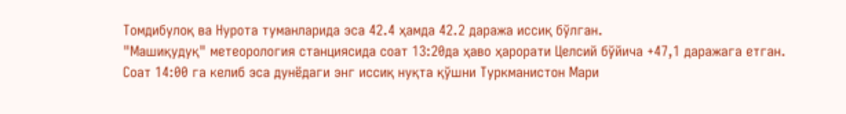Томдибулоқ ва Нурота туманларида эса 42.4 ҳамда 42.2 даража иссиқ бўлган.
"Машиқудуқ" метеорология станциясида соат 13:20да ҳаво ҳарорати Целсий бўйича +47,1 даражага етган.
Соат 14:00 га келиб эса дунёдаги энг иссиқ нуқта қўшни Туркманистон Мари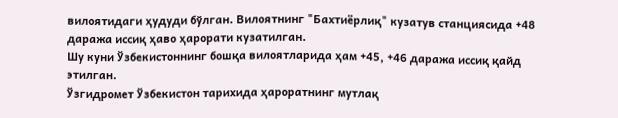вилоятидаги ҳудуди бўлган. Вилоятнинг "Бахтиёрлиқ" кузатув станциясида +48 даража иссиқ ҳаво ҳарорати кузатилган.
Шу куни Ўзбекистоннинг бошқа вилоятларида ҳам +45, +46 даража иссиқ қайд этилган.
Ўзгидромет Ўзбекистон тарихида ҳароратнинг мутлақ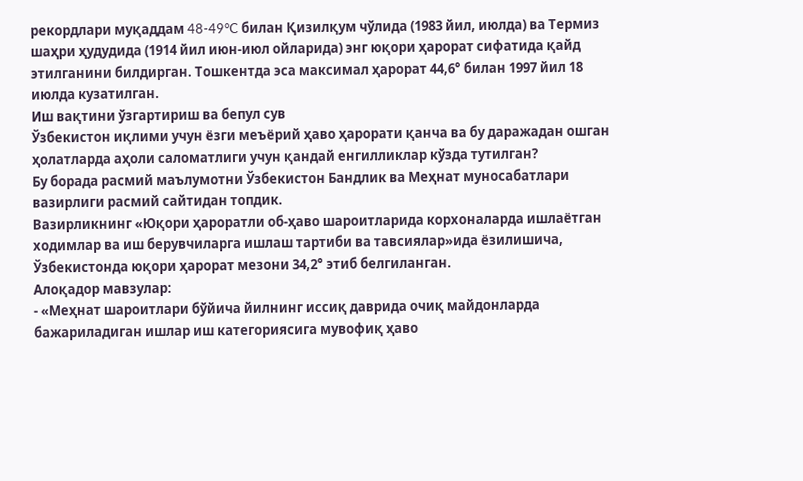рекордлари муқаддам 48-49°C билан Қизилқум чўлида (1983 йил, июлда) ва Термиз шаҳри ҳудудида (1914 йил июн-июл ойларида) энг юқори ҳарорат сифатида қайд этилганини билдирган. Тошкентда эса максимал ҳарорат 44,6° билан 1997 йил 18 июлда кузатилган.
Иш вақтини ўзгартириш ва бепул сув
Ўзбекистон иқлими учун ёзги меъёрий ҳаво ҳарорати қанча ва бу даражадан ошган ҳолатларда аҳоли саломатлиги учун қандай енгилликлар кўзда тутилган?
Бу борада расмий маълумотни Ўзбекистон Бандлик ва Меҳнат муносабатлари вазирлиги расмий сайтидан топдик.
Вазирликнинг «Юқори ҳароратли об-ҳаво шароитларида корхоналарда ишлаётган ходимлар ва иш берувчиларга ишлаш тартиби ва тавсиялар»ида ёзилишича, Ўзбекистонда юқори ҳарорат мезони 34,2° этиб белгиланган.
Алоқадор мавзулар:
- «Меҳнат шароитлари бўйича йилнинг иссиқ даврида очиқ майдонларда бажариладиган ишлар иш категориясига мувофиқ ҳаво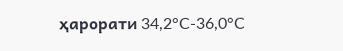ҳарорати 34,2°C-36,0°C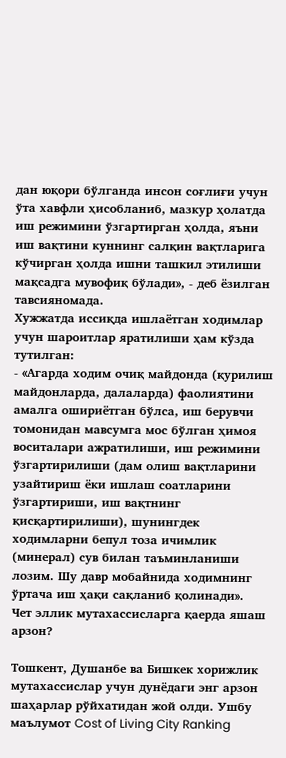дан юқори бўлганда инсон соғлиғи учун ўта хавфли ҳисобланиб, мазкур ҳолатда иш режимини ўзгартирган ҳолда, яъни иш вақтини куннинг салқин вақтларига кўчирган ҳолда ишни ташкил этилиши мақсадга мувофиқ бўлади», - деб ёзилган тавсияномада.
Хужжатда иссиқда ишлаётган ходимлар учун шароитлар яратилиши ҳам кўзда тутилган:
- «Агарда ходим очиқ майдонда (қурилиш майдонларда, далаларда) фаолиятини амалга ошириётган бўлса, иш берувчи томонидан мавсумга мос бўлган ҳимоя воситалари ажратилиши, иш режимини ўзгартирилиши (дам олиш вақтларини узайтириш ёки ишлаш соатларини ўзгартириши, иш вақтнинг қисқартирилиши), шунингдек ходимларни бепул тоза ичимлик (минерал) сув билан таъминланиши лозим. Шу давр мобайнида ходимнинг ўртача иш ҳақи сақланиб қолинади».
Чет эллик мутахассисларга қаерда яшаш арзон?

Тошкент, Душанбе ва Бишкек хорижлик мутахассислар учун дунёдаги энг арзон шаҳарлар рўйхатидан жой олди. Ушбу маълумот Cost of Living City Ranking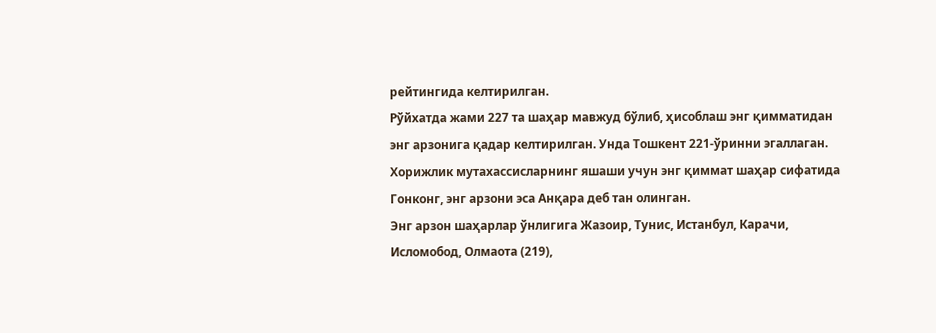рейтингида келтирилган.
Рўйхатда жами 227 та шаҳар мавжуд бўлиб, ҳисоблаш энг қимматидан энг арзонига қадар келтирилган. Унда Тошкент 221-ўринни эгаллаган.
Хорижлик мутахассисларнинг яшаши учун энг қиммат шаҳар сифатида Гонконг, энг арзони эса Анқара деб тан олинган.
Энг арзон шаҳарлар ўнлигига Жазоир, Тунис, Истанбул, Карачи, Исломобод, Олмаота (219),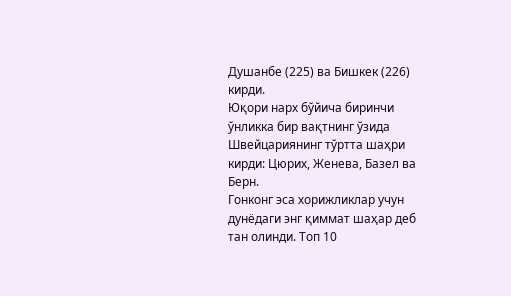Душанбе (225) ва Бишкек (226) кирди.
Юқори нарх бўйича биринчи ўнликка бир вақтнинг ўзида Швейцариянинг тўртта шаҳри кирди: Цюрих, Женева, Базел ва Берн.
Гонконг эса хорижликлар учун дунёдаги энг қиммат шаҳар деб тан олинди. Топ 10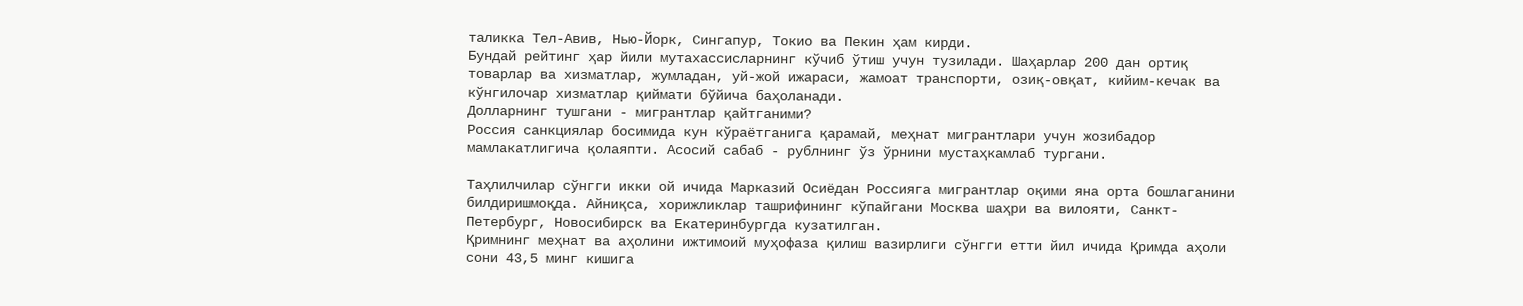таликка Тел-Авив, Нью-Йорк, Сингапур, Токио ва Пекин ҳам кирди.
Бундай рейтинг ҳар йили мутахассисларнинг кўчиб ўтиш учун тузилади. Шаҳарлар 200 дан ортиқ товарлар ва хизматлар, жумладан, уй-жой ижараси, жамоат транспорти, озиқ-овқат, кийим-кечак ва кўнгилочар хизматлар қиймати бўйича баҳоланади.
Долларнинг тушгани - мигрантлар қайтганими?
Россия санкциялар босимида кун кўраётганига қарамай, меҳнат мигрантлари учун жозибадор мамлакатлигича қолаяпти. Асосий сабаб - рублнинг ўз ўрнини мустаҳкамлаб тургани.

Таҳлилчилар сўнгги икки ой ичида Марказий Осиёдан Россияга мигрантлар оқими яна орта бошлаганини билдиришмоқда. Айниқса, хорижликлар ташрифининг кўпайгани Москва шаҳри ва вилояти, Санкт-Петербург, Новосибирск ва Екатеринбургда кузатилган.
Қримнинг меҳнат ва аҳолини ижтимоий муҳофаза қилиш вазирлиги сўнгги етти йил ичида Қримда аҳоли сони 43,5 минг кишига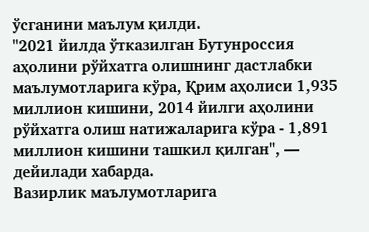ўсганини маълум қилди.
"2021 йилда ўтказилган Бутунроссия аҳолини рўйхатга олишнинг дастлабки маълумотларига кўра, Қрим аҳолиси 1,935 миллион кишини, 2014 йилги аҳолини рўйхатга олиш натижаларига кўра - 1,891 миллион кишини ташкил қилган", — дейилади хабарда.
Вазирлик маълумотларига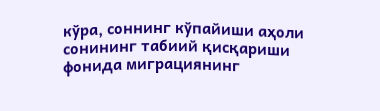кўра, соннинг кўпайиши аҳоли сонининг табиий қисқариши фонида миграциянинг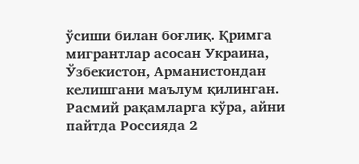ўсиши билан боғлиқ. Қримга мигрантлар асосан Украина, Ўзбекистон, Арманистондан келишгани маълум қилинган.
Расмий рақамларга кўра, айни пайтда Россияда 2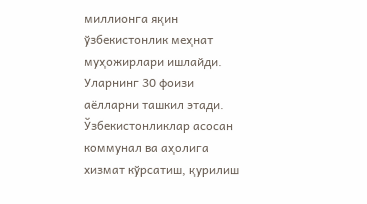миллионга яқин ўзбекистонлик меҳнат муҳожирлари ишлайди. Уларнинг 30 фоизи аёлларни ташкил этади. Ўзбекистонликлар асосан коммунал ва аҳолига хизмат кўрсатиш, қурилиш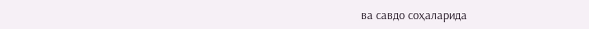ва савдо соҳаларида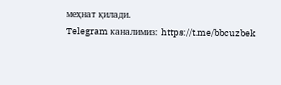меҳнат қилади.
Telegram каналимиз: https://t.me/bbcuzbek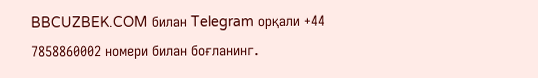BBCUZBEK.COM билан Telegram орқали +44 7858860002 номери билан боғланинг.